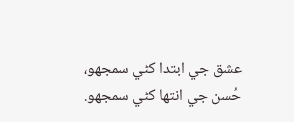عشق جي ابتدا کڻي سمجھو،
حُسن جي انتها کڻي سمجھو.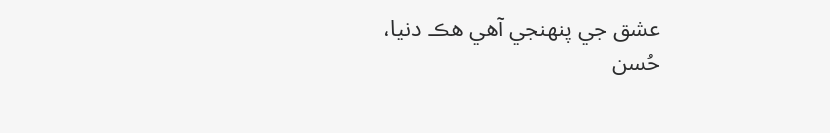عشق جي پنهنجي آهي هڪ دنيا،
حُسن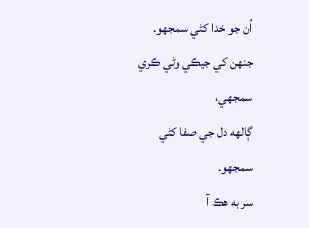اُن جو خدا کڻي سمجهو.
جنهن کي جيڪي وڻي ڪري سمجهي،
ڳالھه دل جي صفا کڻي سمجهو.
سر به هڪ آ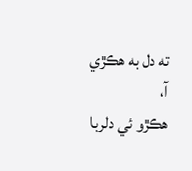ته دل به هڪڙي آ،
هڪڙو ئي دلربا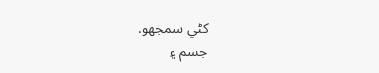کڻي سمجهو.
جسم ۽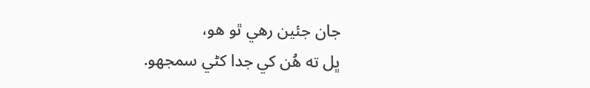جان جئين رهي ٿو هو،
ڀل ته هُن کي جدا کڻي سمجهو.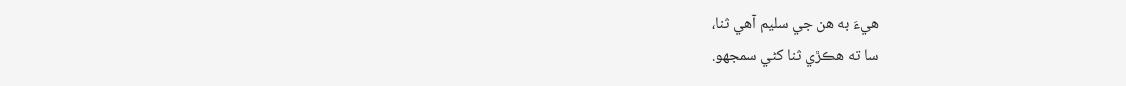هيءَ به هن جي سليم آهي ثنا،
سا ته هڪڙي ثنا کڻي سمجهو.